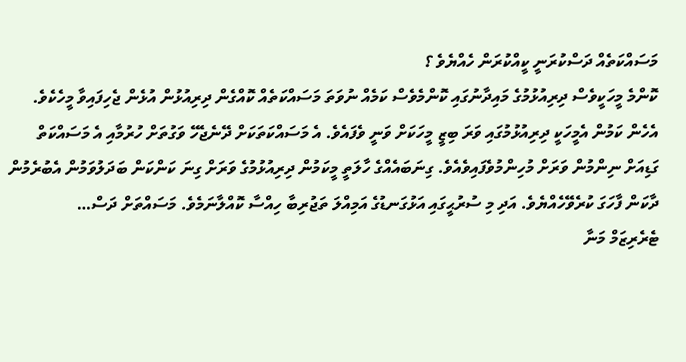މަސައްކަތެއް ދަސްކުރަނީ ކީއްކުރަން ހެއްޔެވެ ؟
ކޮންމެ މީހަކީވެސް ދިރިއުޅުމުގެ މައިދާނުގައި ކޮންމެވެސް ކަމެއް ނުވަތަ މަސައްކަތެއް ކޮއްގެން ދިރިއުޅުން އުޅެން ޖެހިފައިވާ މީހެކެވެ. އެހެން ކަމުން އެމީހަކީ ދިރިއުޅުމުގައި ވަރަ ބިޒީ މީހަކަށް ވަނީ ވެފައެވެ. އެ މަސައްކަތަކަށް ދޭނެޖެހޭ ވަގުތަށް ހުރުމާއި އެ މަސައްކަތް ގަޑިއަށް ނިންމުން ވަރަށް މުހިންމުވެފައިވެއެވެ. ގިނަބައެއްގެ ހާލަތީ މީކަމުން ދިރިއުޅުމުގެ ވަރަށް ގިނަ ކަންކަން ބަދަލުވަމުން އެބުރެމުން ދާކަން ފާހަގަ ކުރެވޭހެއްޔެވެ. އަދި މި ސުރުޙީގައި އަޅުގަނޑުގެ އަމިއްލަ ތަޖުރިބާ ހިއްސާ ކޮއްލާނަމެވެ. މަސައްތަށް ދަސް…
ޓެރެރިޒަމް މަނާ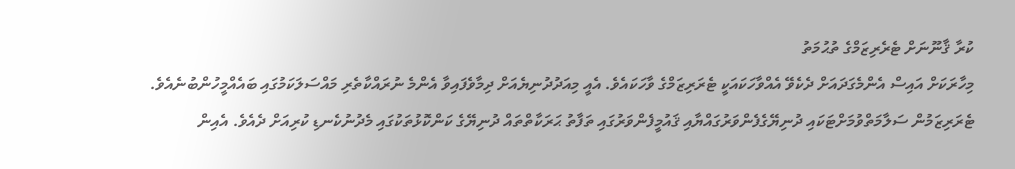ކުރާ ޤާނޫނަށް ޓެރެރިޒަމްގެ ތުޙުމަތު
މިހާރަކަށް އައިސް އެންމެގަދައަށް ދެކެވޭ އެއްވާހަކައަކީ ޓެރަރިޒަމްގެ ވާހަކައެވެ. އެއީ މިއަދުދުނިޔެއަށް ދިމާވެފައިވާ އެންމެ ނުރައްކާތެރި މައްސަލަކަމުގައި ބައެއްމީހުންބުނެއެވެ. ޓެރަރިޒަމުން ސަލާމަތްވުމަށްޓަކައި ދުނިޔޭގެފެންވަރުގައްޔާއި ޤައުމީފެންވަރުގައި ތަފާތު ޙަރަކާތްތައް ދުނިޔޭގެ ކަންކޮޅުތަކުގައި މެދުނުކެނޑި ކުރިއަށް ދެއެވެ. އެއިން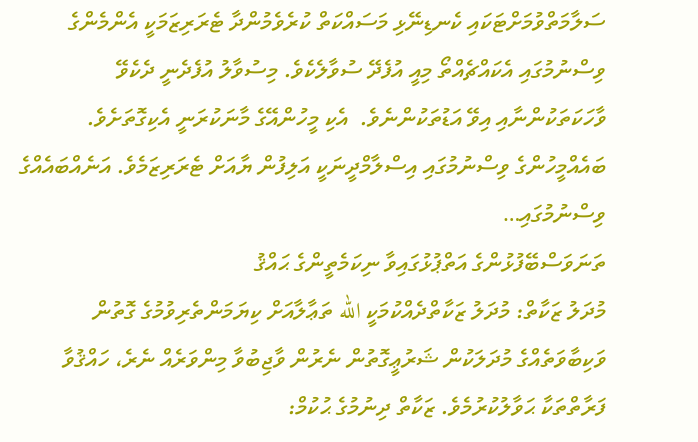ސަލާމަތްވުމަށްޓަކައި ކެނޑިނޭޅި މަސައްކަތް ކުރެވެމުންދާ ޓެރަރިޒަމަކީ އެންމެންގެ ވިސްނުމުގައި އެކައްޗެއްތޯ މިއީ އުފެދޭ ސުވާލެކެވެ. މިސުވާލު އުފެދެނީ ދެކެވޭ ވާހަކަތަކުންނާއި އިވޭ އަޑުތަކުންނެވެ.  އެކި މީހުންއޭގެ މާނަކުރަނީ އެކިގޮތަށެވެ. ބައެއްމީހުންގެ ވިސްނުމުގައި އިސްލާމްދީނަކީ އަލިފުން ޔާއަށް ޓެރަރިޒަމެވެ. އަނެއްބައެއްގެ ވިސްނުމުގައި…
ތަނަވަސްބޭފުޅުންގެ އަތްޕުޅުގައިވާ ނިކަމެތީންގެ ޙައްޤު
މުދަލު ޒަކާތް: މުދަލު ޒަކާތްދެއްކުމަކީ الله ތަޢާލާއަށް ކިޔަމަންތެރިވުމުގެ ގޮތުން ވަކިބާވަތެއްގެ މުދަލަކުން ޝަރުޢީގޮތުން ނެރުން ވާޖިބުވާ މިންވަރެއް ނެރެ، ހައްޤުވާ ފަރާތްތަކާ ޙަވާލުކުރުމެވެ. ޒަކާތް ދިނުމުގެ ޙުކުމް: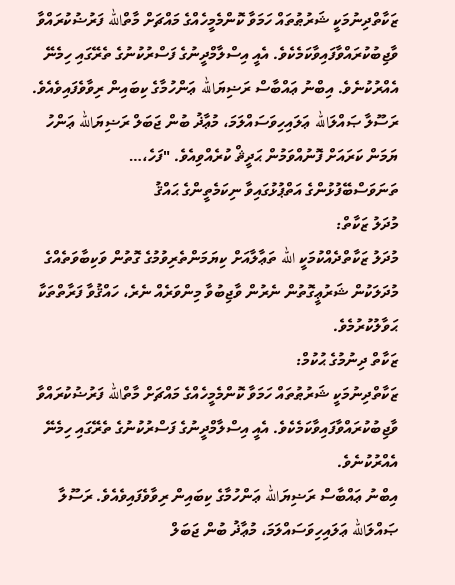ޒަކާތްދިނުމަކީ ޝަރުޠުތައް ހަމަވާ ކޮންމެމީހެއްގެ މައްޗަށް މާތްالله ފަރުޟުކުރައްވާ ވާޖިބުކުރައްވާފައިވާކަމެކެވެ. އެއީ އިސްލާމްދީނުގެ ފަސްރުކުނުގެ ތެރޭގައި ހިމެނޭ އެއްރުކުނެވެ. އިބްނު ޢައްބާސް ރަޟިޔަالله ޢަންހުމާގެ ކިބައިން ރިވާވެފައިވެއެވެ. ރަސޫލާ ޞައްލަالله ޢަލައިހިވަސައްލަމަ، މުޢާޛު ބުން ޖަބަލް ރަޟިޔަالله ޢަންހު ޔަމަން ކަރައަށް ފޮނުއްވަމުން ޙަދީޘް ކުރެއްވިއެވެ. "ފަހެ،…
ތަނަވަސްބޭފުޅުންގެ އަތްޕުޅުގައިވާ ނިކަމެތީންގެ ޙައްޤު
މުދަލު ޒަކާތް:
މުދަލު ޒަކާތްދެއްކުމަކީ الله ތަޢާލާއަށް ކިޔަމަންތެރިވުމުގެ ގޮތުން ވަކިބާވަތެއްގެ މުދަލަކުން ޝަރުޢީގޮތުން ނެރުން ވާޖިބުވާ މިންވަރެއް ނެރެ، ހައްޤުވާ ފަރާތްތަކާ ޙަވާލުކުރުމެވެ.
ޒަކާތް ދިނުމުގެ ޙުކުމް:
ޒަކާތްދިނުމަކީ ޝަރުޠުތައް ހަމަވާ ކޮންމެމީހެއްގެ މައްޗަށް މާތްالله ފަރުޟުކުރައްވާ ވާޖިބުކުރައްވާފައިވާކަމެކެވެ. އެއީ އިސްލާމްދީނުގެ ފަސްރުކުނުގެ ތެރޭގައި ހިމެނޭ އެއްރުކުނެވެ.
އިބްނު ޢައްބާސް ރަޟިޔަالله ޢަންހުމާގެ ކިބައިން ރިވާވެފައިވެއެވެ. ރަސޫލާ ޞައްލަالله ޢަލައިހިވަސައްލަމަ، މުޢާޛު ބުން ޖަބަލް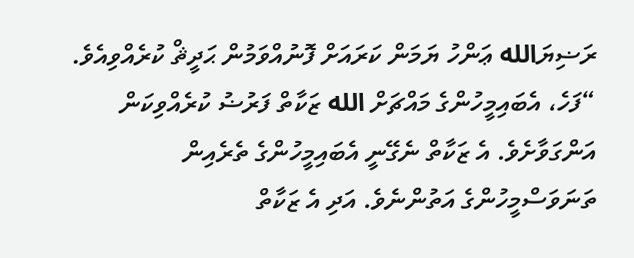ރަޟިޔަالله ޢަންހު ޔަމަން ކަރައަށް ފޮނުއްވަމުން ޙަދީޘް ކުރެއްވިއެވެ. “ފަހެ، އެބައިމީހުންގެ މައްޗަށް الله ޒަކާތް ފަރުޟު ކުރެއްވިކަން އަންގަވާށެވެ. އެ ޒަކާތް ނެގޭނީ އެބައިމީހުންގެ ތެރެއިން ތަނަވަސްމީހުންގެ އަތުންނެވެ. އަދި އެ ޒަކާތް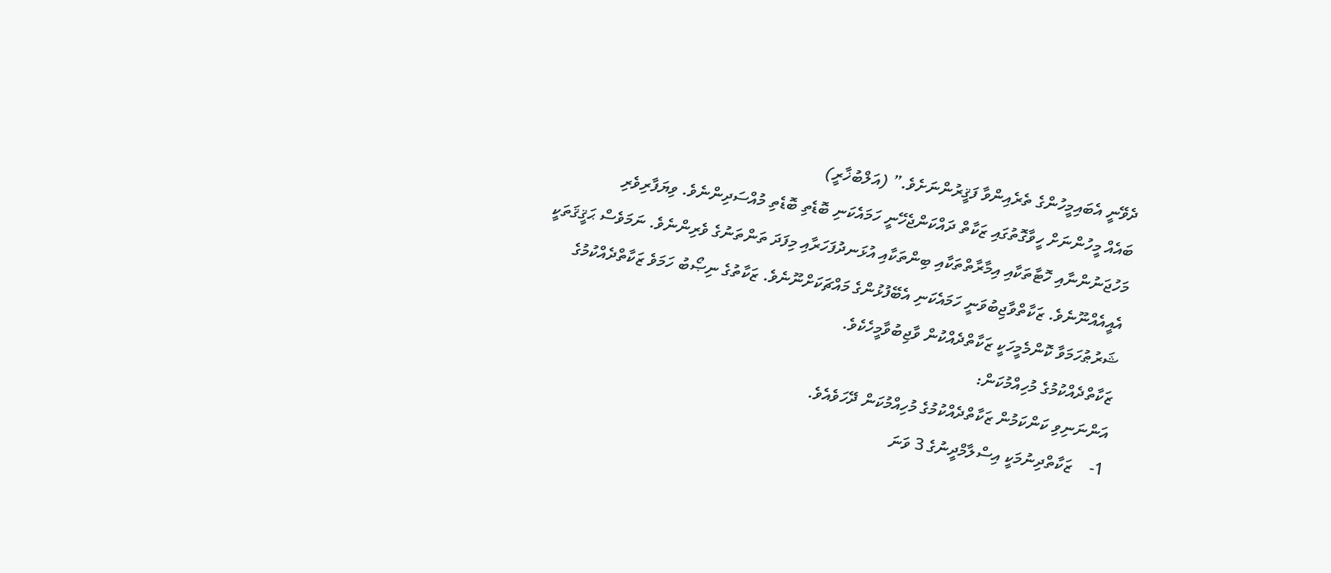ދެވޭނީ އެބައިމީހުންގެ ތެރެއިންވާ ފަޤީރުންނަށެވެ.” (އަލްބުޚާރީ)
ބައެއް މީހުންނަށް ހީވާގޮތުގައި ޒަކާތް ދައްކަންޖެހޭނީ ހަމައެކަނި ބޮޑެތި ބޮޑެތި މުއްސަދިންނެވެ. ވިޔަފާރިވެރި މަހުޖަނުންނާއި ހޮޓާތަކާއި އިމާރާތްތަކާއި ބިންތަކާއި އުޅަނދުފަހަރާއި މިފަދަ ތަންތަނުގެ ވެރިންނެވެ. ނަމަވެސް ޙަޤީޤަތަކީ އެއީއެއްނޫނެވެ. ޒަކާތްވާޖިބުވަނީ ހަމައެކަނި އެބޭފުޅުންގެ މައްޗަކަށްނޫނެވެ. ޒަކާތުގެ ނިޞޯބު ހަމަވެ ޒަކާތްދެއްކުމުގެ ޝަރުޠުހަމަވާ ކޮންމެމީހަކީ ޒަކާތްދެއްކުން ވާޖިބުވާމީހެކެވެ.
ޒަކާތްދެއްކުމުގެ މުހިއްމުކަން:
އަންނަނިވި ކަންކަމުން ޒަކާތްދެއްކުމުގެ މުހިއްމުކަން ދޭހަވެއެވެ.
1-    ޒަކާތްދިނުމަކީ އިސްލާމްދީނުގެ 3 ވަނަ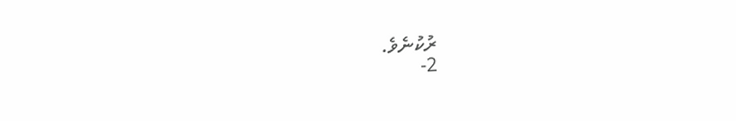ރުކުނެވެ.
2-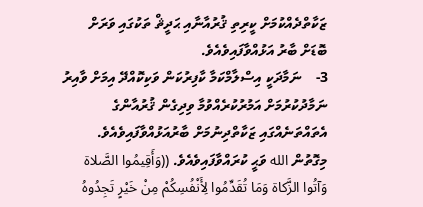ޒަކާތްދެއްކުމަށް ކީރިތި ޤުރުއާނާއި ޙަދީޘް ތަކުގައި ވަރަށް ބޮޑަށް ބާރު އަޅުއްވާފައިވެއެވެ.
3-    ނަމާދަކީ އިސްލާމްކަމާ ކާފިރުކަން ވަކިކޮއްދޭ އިމަށް ވާއިރު ނަމާދުކުރުމަށް އަމުރުކުރެއްވުމާ ވިދިގެން ޤުރުއާންގެ އެތައްތަނެއްގައި ޒަކާތްދިނުމަށް ބާރުއަޅުއްވާފައިވެއެވެ. މިގޮތުން الله ވަޙީ ކުރައްވާފައިވެއެވެ. ((وَأَقِيمُوا الصَّلاة وَآتُوا الزَّكاة وَمَا تُقَدِّمُوا لِأَنْفُسِكُمْ مِنْ خَيْرٍ تَجِدُوهُ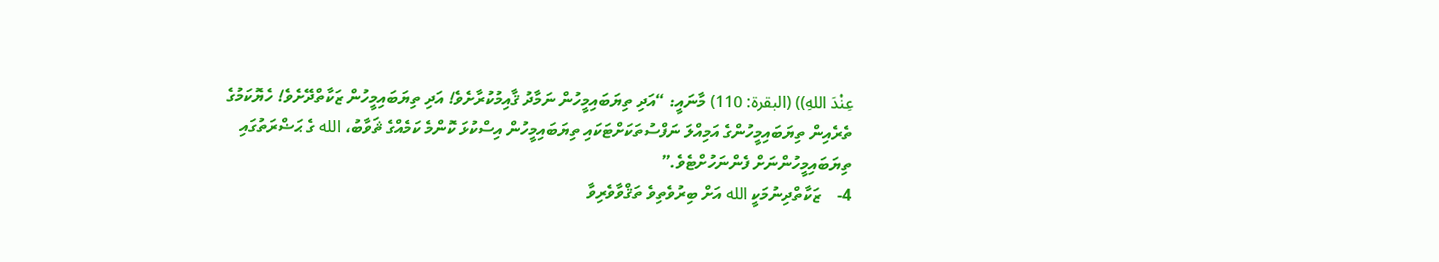عِنْدَ اللهِ)) (البقرة: 110) މާނައީ: “އަދި ތިޔަބައިމީހުން ނަމާދު ޤާއިމުކުރާށެވެ! އަދި ތިޔަބައިމީހުން ޒަކާތްދޭށެވެ! ހެޔޮކަމުގެ ތެރެއިން ތިޔަބައިމީހުންގެ އަމިއްލަ ނަފްސުތަކަށްޓަކައި ތިޔަބައިމީހުން އިސްކުޅަ ކޮންމެ ކަމެއްގެ ޘަވާބު، الله ގެ ޙަޟްރަތުގައި ތިޔަބައިމީހުންނަށް ފެންނަހުށްޓެވެ.”
4-    ޒަކާތްދިނުމަކީ الله އަށް ބިރުވެތިވެ ތަޤްވާވެރިވާ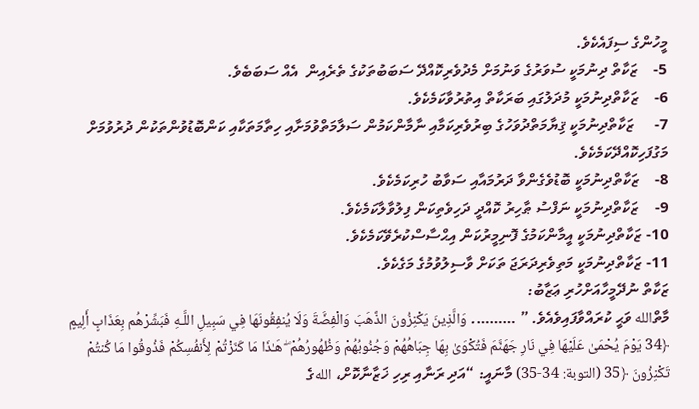މީހުންގެ ސިފައެކެވެ.
5-    ޒަކާތް ދިނުމަކީ ސުވަރުގެ ވަނުމަށް މެދުވެރިކޮއްދޭ ސަބަބުތަކުގެ ތެރެއިން  އެއް ސަބަބެވެ.
6-    ޒަކާތްދިނުމަކީ މުދަލުގައި ބަރަކާތް އިތުރުވާކަމެކެވެ.
7-     ޒަކާތްދިނުމަކީ ޤިޔާމަތްދުވަހުގެ ބިރުވެރިކަމާއި ނާމާންކަމުން ސަލާމަތްވުމަށާއި ހިތާމަތަކާއި ކަންބޮޑުވުންތަކުން ދުރުވުމަށް މަގުފަހިކޮއްދޭކަމެކެވެ.
8-    ޒަކާތްދިނުމަކީ ބޮޑުވެގެންވާ ދަރުމައާއި ސަވާބު ހުރިކަމެކެވެ.
9-    ޒަކާތްދިނުމަކީ ނަފްސު ޠާހިރު ކޮއްދީ ދަހިވެތިކަން ފިލުވާލާކަމެކެވެ.
10- ޒަކާތްދިނުމަކީ އީމާންކަމުގެ ފޮނިމީރުކަން އިޙްސާސްކުރެވޭކަމެކެވެ.
11- ޒަކާތްދިނުމަކީ މަތިވެރިދަރަޖަ ތަކަށް ވާސިލުވުމުގެ މަގެކެވެ.
ޒަކާތް ނުދޭމީހާއަށްހުރި ޢަޒާބު:
މާތްالله ވަޙީ ކުރައްވާފައިވެއެވެ. ” ………. وَالَّذِينَ يَكْنِزُونَ الذَّهَبَ وَالْفِضَّةَ وَلَا يُنفِقُونَهَا فِي سَبِيلِ اللَّـهِ فَبَشِّرْهُم بِعَذَابٍ أَلِيمٍ ﴿34 يَوْمَ يُحْمَىٰ عَلَيْهَا فِي نَارِ جَهَنَّمَ فَتُكْوَىٰ بِهَا جِبَاهُهُمْ وَجُنُوبُهُمْ وَظُهُورُهُمْ ۖ هَـٰذَا مَا كَنَزْتُمْ لِأَنفُسِكُمْ فَذُوقُوا مَا كُنتُمْ تَكْنِزُونَ ﴿35 (التوبة: 34-35) މާނައީ: “އަދި ރަނާއި ރިހި ޚަޒާނާކޮށް، اللهގެ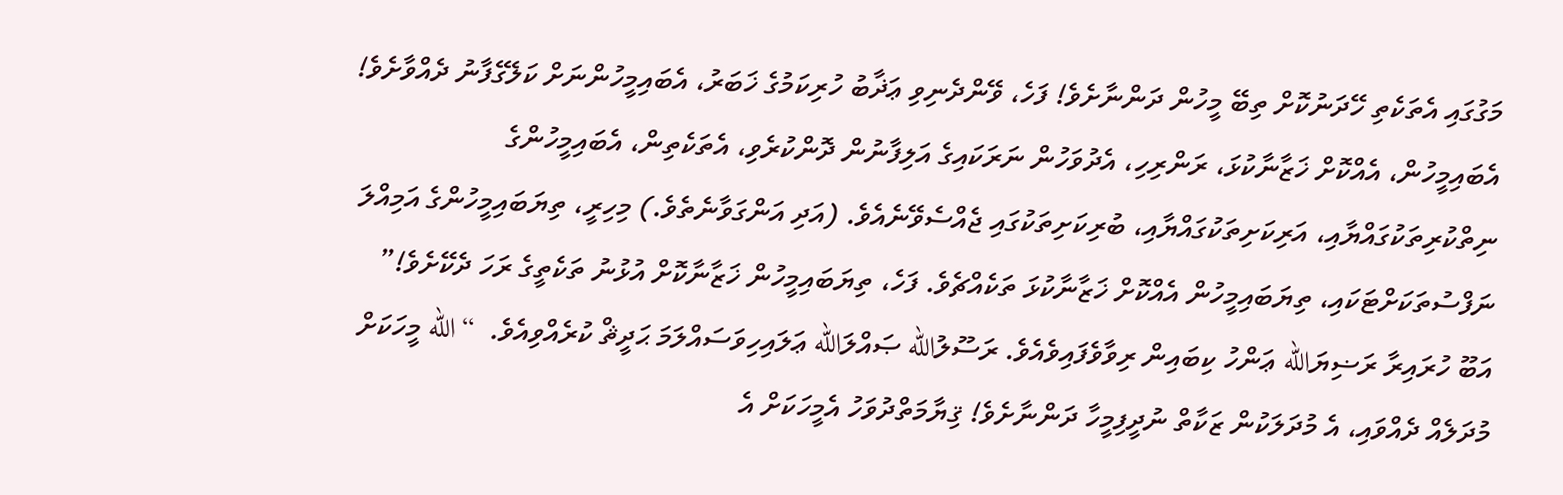މަގުގައި އެތަކެތި ހޭދަނުކޮށް ތިބޭ މީހުން ދަންނާށެވެ! ފަހެ، ވޭންދެނިވި ޢަޛާބު ހުރިކަމުގެ ޚަބަރު، އެބައިމީހުންނަށް ކަލޭގެފާނު ދެއްވާށެވެ! އެބައިމީހުން، އެއްކޮށް ޚަޒާނާކުޅަ، ރަންރިހި، އެދުވަހުން ނަރަކައިގެ އަލިފާނުން ދޮންކުރެވި، އެތަކެތިން، އެބައިމީހުންގެ ނިތްކުރިތަކުގައްޔާއި، އަރިކަށިތަކުގައްޔާއި، ބުރިކަށިތަކުގައި ޖެއްސެވޭނެއެވެ. (އަދި އަންގަވާނެތެވެ.) މިހިރީ، ތިޔަބައިމީހުންގެ އަމިއްލަ ނަފްސުތަކަށްޓަކައި، ތިޔަބައިމީހުން އެއްކޮށް ޚަޒާނާކުޅަ ތަކެއްޗެވެ. ފަހެ، ތިޔަބައިމީހުން ޚަޒާނާކޮށް އުޅުނު ތަކެތީގެ ރަހަ ދެކޭށެވެ!”
އަބޫ ހުރައިރާ ރަޟިޔަالله ޢަންހު ކިބައިން ރިވާވެފައިވެއެވެ. ރަސޫލުالله ޞައްލަالله ޢަލައިހިވަސައްލަމަ ޙަދީޘް ކުރެއްވިއެވެ.  “الله މީހަކަށް މުދަލެއް ދެއްވައި، އެ މުދަލަކުން ޒަކާތް ނުދީފިމީހާ ދަންނާށެވެ! ޤިޔާމަތްދުވަހު އެމީހަކަށް އެ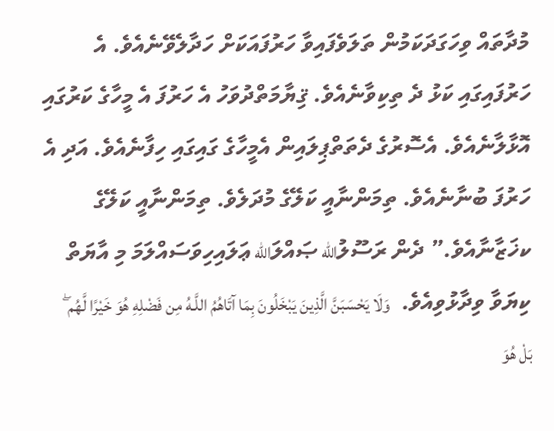މުދާތައް ވިހަގަދަކަމުން ތަލަވެފައިވާ ހަރުފައަކަށް ހަދާލެވޭނެއެވެ. އެ ހަރުފައިގައި ކަޅު ދެ ތިކިވާނެއެވެ. ޤިޔާމަތްދުވަހު އެ ހަރުފަ އެ މީހާގެ ކަރުގައި އޮޅާލާނެއެވެ. އެސޮރުގެ ދެތަތްޕިލައިން އެމީހާގެ ގައިގައި ހިފާނެއެވެ. އަދި އެ ހަރުފަ ބުނާނެއެވެ. ތިމަންނާއީ ކަލޭގެ މުދަލެވެ. ތިމަންނާއީ ކަލޭގެ ކޚަޒާނާއެވެ.” ދެން ރަސޫލުالله ޞައްލަالله ޢަލައިހިވަސައްލަމަ މި އާޔަތް ކިޔަވާ ވިދާޅުވިއެވެ.  وَلَا يَحْسَبَنَّ الَّذِينَ يَبْخَلُونَ بِمَا آتَاهُمُ اللَّـهُ مِن فَضْلِهِ هُوَ خَيْرً‌ا لَّهُم ۖ بَلْ هُوَ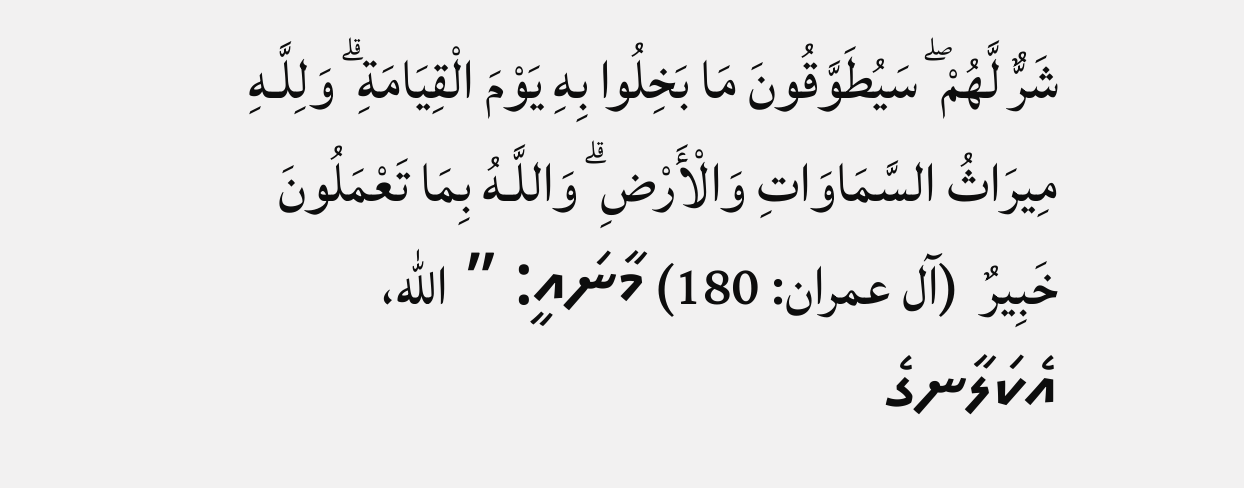شَرٌّ‌ لَّهُمْ ۖ سَيُطَوَّقُونَ مَا بَخِلُوا بِهِ يَوْمَ الْقِيَامَةِ ۗ وَلِلَّـهِ مِيرَ‌اثُ السَّمَاوَاتِ وَالْأَرْ‌ضِ ۗ وَاللَّـهُ بِمَا تَعْمَلُونَ خَبِيرٌ‌  (آل عمران: 180) މާނައީ: ” الله، އެކަލާނގެ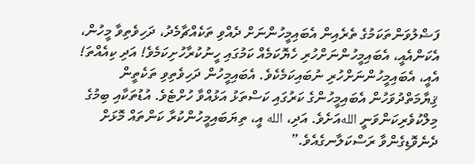ފަޟްލުވަންތަކަމުގެ ތެރެއިން އެބައިމީހުންނަށް ދެއްވި ތަކެއްޗާމެދު، ދަހިވެތިވާ މީހުން، އެކަންއެއީ، އެބައިމީހުންނަށްހުރި ހެޔޮކަމެއް ކަމުގައި ހީނުކުރާހުށިކަމެވެ! އަދި ކިއެއްތަ! އެއީ، އެބައިމީހުންނަށްހުރި ނުބައިކަމެކެވެ. އެބައިމީހުން ދަހިވެތިވި ތަކެތީން ޤިޔާމަތްދުވަހުން އެބައިމީހުންގެ ކަރުގައި ކަސްތަޅު އަޅުއްވާ ހުށްޓެވެ. އުޑުތަކާއި ބިމުގެ މިލްކުވެރިކަންވަނީ اللهއަށެވެ. އަދި، الله އީ، ތިޔަބައިމީހުންކުރާ ކަންތައް މޮޅަށް ދެނެވޮޑިގެންވާ ރަސްކަލާނގެއެވެ.”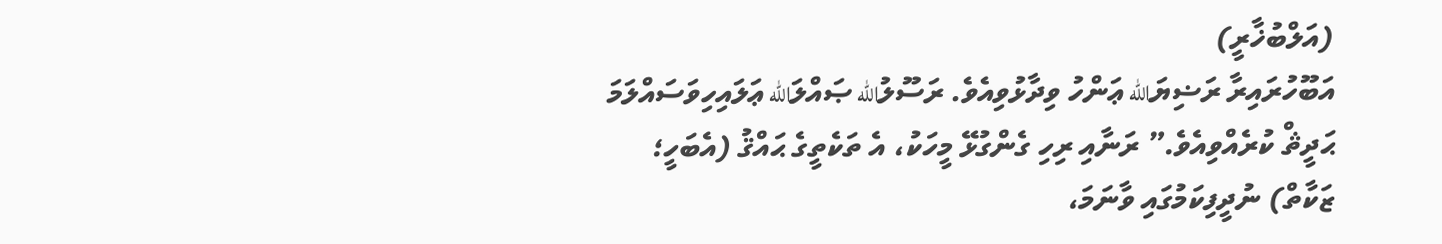(އަލްބުޚާރީ)
އަބޫހުރައިރާ ރަޟިޔަالله ޢަންހު ވިދާޅުވިއެވެ. ރަސޫލުالله ޞައްލަالله ޢަލައިހިވަސައްލަމަ ޙަދީޘް ކުރެއްވިއެވެ.” ރަނާއި ރިހި ގެންގުޅޭ މީހަކު، އެ ތަކެތީގެ ޙައްޤު (އެބަހީ؛ ޒަކާތް) ނުދީފިކަމުގައި ވާނަމަ،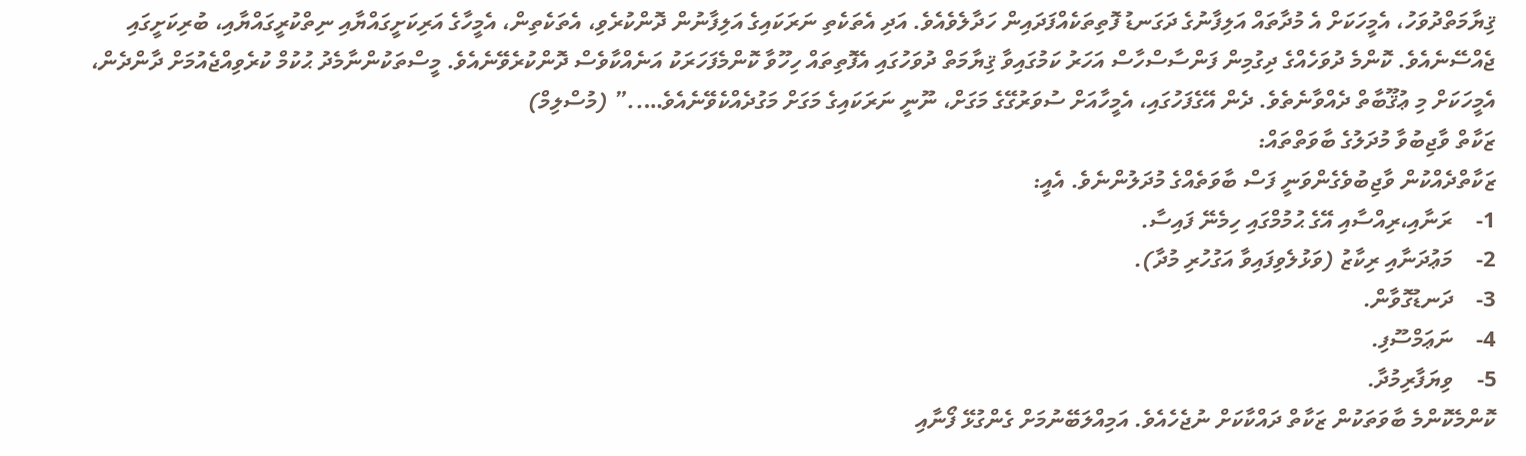ޤިޔާމަތްދުވަހު، އެމީހަކަށް އެ މުދާތައް އަލިފާނުގެ ދަގަނޑު ފޮތިތަކެއްފަދައިން ހަދާލެވެއެވެ. އަދި އެތަކެތި ނަރަކައިގެ އަލިފާނުން ދޮންކުރެވި، އެތަކެތިން، އެމީހާގެ އަރިކަށީގައްޔާއި ނިތްކުރީގައްޔާއި، ބުރިކަށީގައި ޖެއްސޭނެއެވެ. ކޮންމެ ދުވަހެއްގެ ދިގުމިން ފަންސާސްހާސް އަހަރު ކަމުގައިވާ ޤިޔާމަތް ދުވަހުގައި އެފޮތިތައް ހިހޫވާ ކޮންމެފަހަރަކު އަނެއްކާވެސް ދޮންކުރެވޭނެއެވެ. މީސްތަކުންނާމެދު ޙުކުމް ކުރެވިއްޖެއުމަށް ދާންދެން، އެމީހަކަށް މި ޢުޤޫބާތް ދެއްވާނެތެވެ. ދެން އޭގެފަހުގައި، އެމީހާއަށް ސުވަރުގޭގެ މަގަށް، ނޫނީ ނަރަކައިގެ މަގަށް މަގުދެއްކެވޭނެއެވެ…..” (މުސްލިމް)
ޒަކާތް ވާޖިބުވާ މުދަލުގެ ބާވަތްތައް:
ޒަކާތްދެއްކުން ވާޖިބުވެގެންވަނީ ފަސް ބާވަތެއްގެ މުދަލުންނެވެ. އެއީ:
1-    ރަނާއި،ރިއްސާއި އޭގެ ޙުމުމްގައި ހިމެނޭ ފައިސާ.
2-    މަޢުދަނާއި ރިކާޒު (ވަޅުލެވިފައިވާ އަގުހުރި މުދާ).
3-    ދަނޑުގޮވާން.
4-    ނަޢަމްސޫފި.
5-    ވިޔަފާރިމުދާ.
ކޮންމެކޮންމެ ބާވަތަކުން ޒަކާތް ދައްކާކަށް ނުޖެހެއެވެ. އަމިއްލަބޭނުމަށް ގެންގުޅޭ ފޯނާއި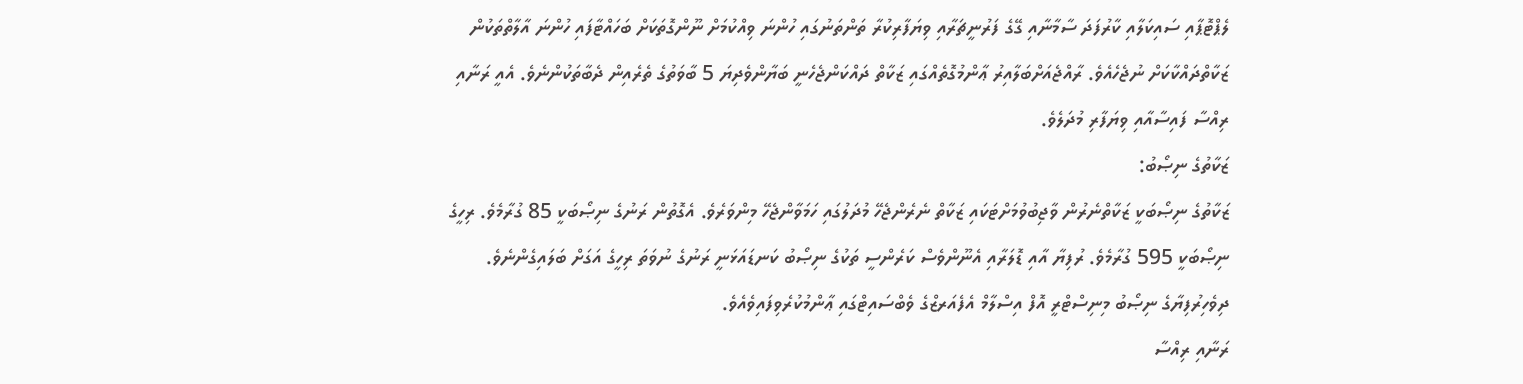ލެޕްޓޮޕާއި ސައިކަލާއި ކާރުފަދަ ސާމާނާއި ގޭގެ ފަރުނީޗަރާއި ވިޔަފާރިކުރާ ތަންތަނުގައި ހުންނަ ވިއްކުމަށް ނޫންގޮތަކަށް ބަހައްޓާފައި ހުންނަ އާލާތްތަކުން ޒަކާތްދައްކާކަށް ނުޖެހެއެވެ. ރާއްޖެއަށްބަލާއިރު ޢާންމުގޮތެއްގައި ޒަކާތް ދައްކަންޖެހެނީ ބަޔާންވެދިޔަ 5 ބާވަތުގެ ތެރެއިން ދެބާތަކުންނެވެ. އެއީ ރަނާއި ރިއްސާ ފައިސާއާއި ވިޔަފާރި މުދަލެވެ.
ޒަކާތުގެ ނިޞޯބު:
ޒަކާތުގެ ނިޞޯބަކީ ޒަކާތްނެރުން ވާޖިބުވުމަށްޓަކައި ޒަކާތް ނެރެންޖެހޭ މުދަލުގައި ހަމަވާންޖެހޭ މިންވަރެވެ. އެގޮތުން ރަނުގެ ނިޞޯބަކީ 85 ގުރާމެވެ. ރިހީގެ ނިޞޯބަކީ 595 ގުރާމެވެ. ރުފިޔާ އާއި ޑޮލަރާއި އެނޫންވެސް ކަރެންސީ ތަކުގެ ނިޞޯބު ކަނޑައަޅަނީ ރަނުގެ ނުވަތަ ރިހީގެ އަގަށް ބަލައިގެންނެވެ. ދިވެހިރުފިޔާގެ ނިޞޯބު މިނިސްޓްރީ އޮފް އިސްލާމް އެފެއަރޒްގެ ވެބްސައިޓްގައި ޢާންމުކުރެވިފައިވެއެވެ.
ރަނާއި ރިއްސާ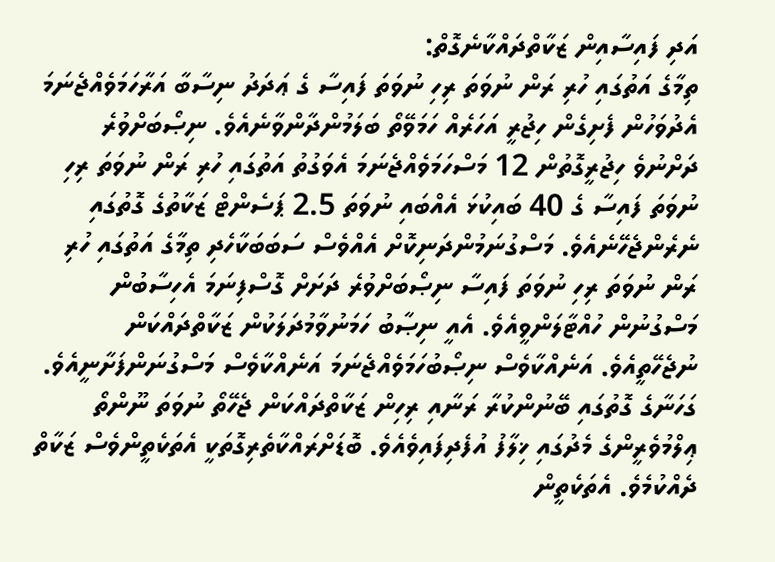އަދި ފައިސާއިން ޒަކާތްދައްކާނެގޮތް:
ތިމާގެ އަތުގައި ހުރި ރަން ނުވަތަ ރިހި ނުވަތަ ފައިސާ ގެ ޢަދަދު ނިސާބާ އަރާހަމަވެއްޖެނަމަ އެދުވަހުން ފެށިގެން ހިޖުރީ އަހަރެއް ހަމަވޭތޯ ބަލަމުންދާންވާނެއެވެ. ނިޞޯބަށްވުރެ ދަށްނުވެ ހިޖުރީގޮތުން 12 މަސްހަމަވެއްޖެނަމަ އެވަގުތު އަތުގައި ހުރި ރަން ނުވަތަ ރިހި ނުވަތަ ފައިސާ ގެ 40 ބައިކުޅަ އެއްބައި ނުވަތަ 2.5 ޕަސެންޓް ޒަކާތުގެ ގޮތުގައި ނެރެންޖެހޭނެއެވެ. މަސްގުނަމުންދަނިކޮށް އެއްވެސް ސަބަބަކާހެދި ތިމާގެ އަތުގައި ހުރި ރަން ނުވަތަ ރިހި ނުވަތަ ފައިސާ ނިޞޯބަށްވުރެ ދަށަށް ގޮސްފިނަމަ އެހިސާބުން މަސްގުނުން ހުއްޓާލަންވީއެވެ. އެއީ ނިޞާބު ހަމަނުވާމުދަލަކުން ޒަކާތްދައްކަން ނުޖެހޭތީއެވެ. އަނެއްކާވެސް ނިޞޯބުހަމަވެއްޖެނަމަ އަނެއްކާވެސް މަސްގުނަންފަށާނީއެވެ.
ގަހަނާގެ ގޮތުގައި ބޭނުންކުރާ ރަނާއި ރިހިން ޒަކާތްދައްކަން ޖެހޭތޯ ނުވަތަ ނޫންތޯ ޢިލްމުވެރީންގެ މެދުގައި ޚިލާފު އުފެދިފައިވެއެވެ. ބޮޑަށްރައްކާތެރިގޮތަކީ އެތަކެތީންވެސް ޒަކާތް ދެއްކުމެވެ. އެތަކެތީން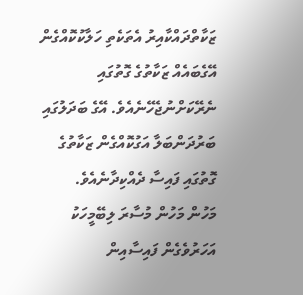ޒަކާތްދައްކާއިރު އެތަކެތި ހަލާކުކޮއްގެން އޭގެބައެއް ޒަކާތުގެ ގޮތުގައި ނެރޭކަށްނުޖެހޭނެއެވެ. އޭގެ ބަދަލުގައި ބަރުދަންބަލާ އަގުކޮއްގެން ޒަކާތުގެ ގޮތުގައި ފައިސާ ދެއްކިދާނެއެވެ.
މަހުން މަހުން މުސާރަ ލިބޭމީހަކު އަހަރުވެގެން ފައިސާއިން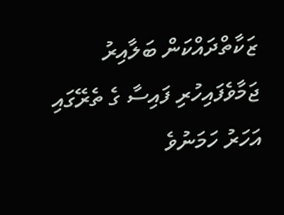ޒަކާތްދައްކަން ބަލާއިރު ޖަމާވެފައިހުރި ފައިސާ ގެ ތެރޭގައި އަހަރު ހަމަނުވެ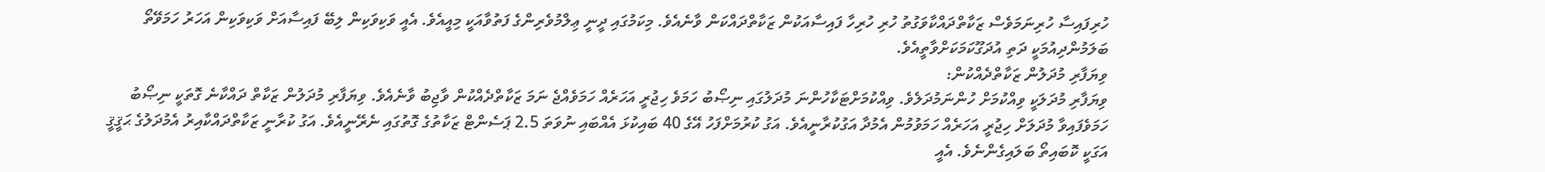ހުރިފައިސާ ހުރިނަމަވެސް ޒަކާތްދައްކާވަގުތު ހުރި ހުރިހާ ފައިސާއަކުން ޒަކާތްދައްކަން ވާނެއެވެ. މިކަމުގައި ދީނީ ޢިލްމުވެރިންގެ ފަތުވާއަކީ މިއީއެވެ. އެއީ ވަކިވަކިން ލިބޭ ފައިސާއަށް ވަކިވަކިން އަހަރު ހަމަވޭތޯ ބަލަމުންދިއުމަކީ ދަތި އުދަގޫކަމަކަށްވާތީއެވެ.
ވިޔަފާރި މުދަލުން ޒަކާތްދެއްކުން:
ވިޔަފާރި މުދަލަކީ ވިއްކުމަށް ހުންނަމުދަލެވެ. ވިއްކުމަށްޓަކާހުންނަ މުދަލުގައި ނިޞޯބު ހަމަވެ ހިޖުރީ އަހަރެއް ހަމަވެއްޖެ ނަމަ ޒަކާތްދެއްކުން ވާޖިބު ވާނެއެވެ. ވިޔަފާރި މުދަލުން ޒަކާތް ދައްކާނެ ގޮތަކީ ނިޞޯބު ހަމަވެފައިވާ މުދަލަށް ހިޖުރީ އަހަރެއް ހަމަވުމުން އެމުދާ އަގުކުރާނީއެވެ. އަގު ކުރުމަށްފަހު އޭގެ 40 ބައިކުޅަ އެއްބައި ނުވަތަ 2.5 ޕަސެންޓް ޒަކާތުގެ ގޮތުގައި ނެރޭނީއެވެ. އަގު ކުރާނީ ޒަކާތްދައްކާއިރު އެމުދަލުގެ ޙަޤީޤީ އަގަކީ ކޮބައިތޯ ބަލައިގެންނެވެ. އެއީ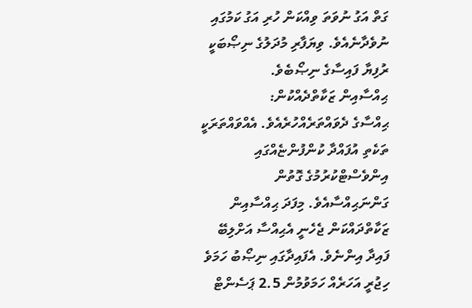ގަތް އަގު ނުވަތަ ވިއްކަން ހުރި އަގު ކަމުގައި ނުވެދާނެއެވެ. ވިޔަފާރި މުދަލުގެ ނިޞޯބަކީ ރުފިޔާ ފައިސާގެ ނިޞޯބެވެ.
ޙިއްސާއިން ޒަކާތްދެއްކުން:
ޙިއްސާގެ ދެވައްތަރެއްހުރެއެވެ. އެއްވައްތަރަކީ ތަކެތި އުފައްދާ ކުންފުންޏެއްގައި އިންވެސްޓްކުރުމުގެ ގޮތުން ގަންނަޙިއްސާއެވެ. މިފަދަ ޙިއްސާއިން ޒަކާތްދައްކަން ޖެހެނީ އެޙިއްސާ އަށްލިބޭ ފައިދާ އިންނެވެ. އެފައިދާގައި ނިޞޯބު ހަމަވެ ހިޖުރީ އަހަރެއް ހަމަވުމުން 2.5 ޕަސެންޓް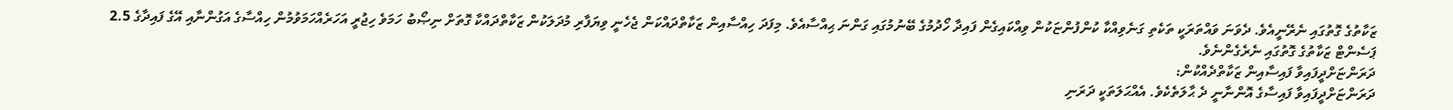ޒަކާތުގެ ގޮތުގައި ނެރޭނީއެވެ. ދެވަނަ ވައްތަރަކީ ތަކެތި ގަނެވިއްކާ ކުންފުންޏަކުން ވިއްކައިގެން ފައިދާ ހޯދުމުގެ ބޭނުމުގައި ގަންނަ ޙިއްސާއެވެ. މިފަދަ ހިއްސާއިން ޒަކާތްދައްކަން ޖެހެނީ ވިޔަފާރި މުދަލަކުން ޒަކާތްދައްކާ ގޮތަށް ނިޞޯބު ހަމަވެ ހިޖުރީ އަހަރެއްހަމަވުމުން ހިއްސާގެ އަގުންނާއި އޭގެ ފައިދާގެ 2.5 ޕަސެންޓް ޒަކާތުގެ ގޮތުގައި ނެރެގެންނެވެ.
ދަރަންޏަށްދީފައިވާ ފައިސާއިން ޒަކާތްދެއްކުން:
ދަރަންޏަށްދީފައިވާ ފައިސާގެ އޮންނާނީ ދެ ޙާލަތެކެވެ. އެއްޙަލަތަކީ ދަރަނި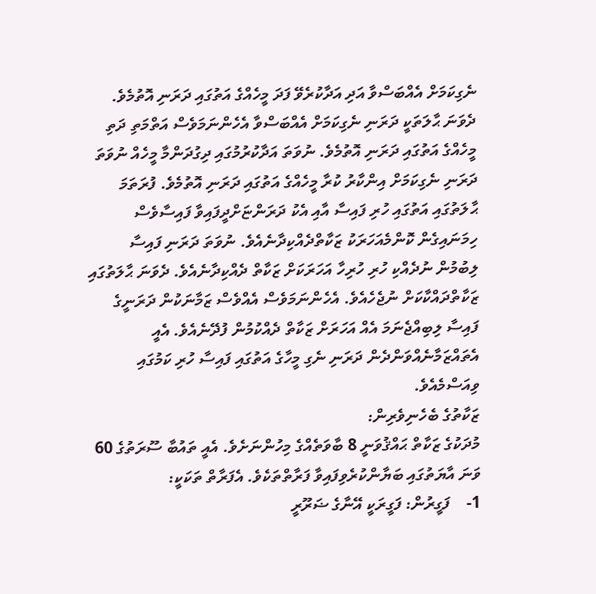ނެގިކަމަށް އެއްބަސްވާ އަދި އަދާކުރެވޭ ފަދަ މީހެއްގެ އަތުގައި ދަރަނި އޮތުމެވެ. ދެވަނަ ޙާލަތަކީ ދަރަނި ނެގިކަމަށް އެއްބަސްވާ އެހެންނަމަވެސް އަތްމަތި ދަތި މީހެއްގެ އަތުގައި ދަރަނި އޮތުމެވެ. ނުވަތަ އަދާކުރުމުގައި ދިގުދަންމާ މީހެއް ނުވަތަ ދަރަނި ނެގިކަމަށް އިންކާރު ކުރާ މީހެއްގެ އަތުގައި ދަރަނި އޮތުމެވެ. ފުރަތަމަ ޙާލަތުގައި އަތުގައި ހުރި ފައިސާ އާއި އެކު ދަރަންޏަށްދީފައިވާ ފައިސާވެސް ހިމަނައިގެން ކޮންމެއަހަރަކު ޒަކާތްދެއްކިދާނެއެވެ. ނުވަތަ ދަރަނި ފައިސާ ލިބުމުން ނުދެއްކި ހުރި ހުރިހާ އަހަރަކަށް ޒަކާތް ދެއްކިދާނެއެވެ. ދެވަނަ ޙާލަތުގައި ޒަކާތްދައްކާކަށް ނުޖެހެއެވެ. އެހެންނަމަވެސް އެއްވެސް ޒަމާނަކުން ދަރަނީގެ ފައިސާ ލިބިއްޖެނަމަ އެއް އަހަރަށް ޒަކާތް ދެއްކުމުން ފުދޭނެއެވެ. އެއީ އެތައްޒަމާނެއްވަންދެން ދަރަނި ނެގި މީހާގެ އަތުގައި ފައިސާ ހުރި ކަމުގައި ވިއަސްމެއެވެ.
ޒަކާތުގެ ބެހެނިވެރިން:
މުދަކުގެ ޒަކާތް ޙައްޤުވަނީ 8 ބާވަތެއްގެ މިހުންނަށެވެ. އެއީ ތައުބާ ސޫރަތުގެ 60 ވަނަ އާޔަތުގައި ބަޔާންކުރެވިފައިވާ ފަރާތްތަކެވެ. އެފަރާތް ތަކަކީ:
1-    ފަގީރުން: ފަގީރަކީ އޭނާގެ ޟަރޫރީ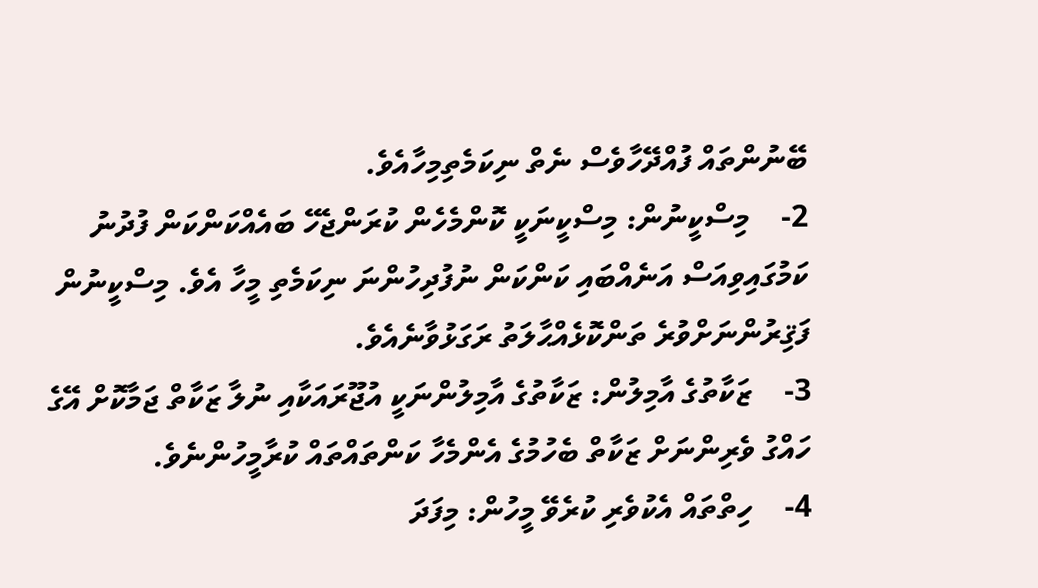ބޭނުންތައް ފުއްދޭހާވެސް ނެތް ނިކަމެތިމިހާއެވެ.
2-    މިސްކީނުން: މިސްކީނަކީ ކޮންމެހެން ކުރަންޖެހޭ ބައެއްކަންކަން ފުދުނު ކަމުގައިވިއަސް އަނެއްބައި ކަންކަން ނުފުދިހުންނަ ނިކަމެތި މީހާ އެވެ. މިސްކީނުން ފަޤިރުންނަށްވުރެ ތަންކޮޅެއްޙާލަތު ރަގަޅުވާނެއެވެ.
3-    ޒަކާތުގެ އާމިލުން: ޒަކާތުގެ އާމިލުންނަކީ އުޖޫރައަކާއި ނުލާ ޒަކާތް ޖަމާކޮށް އޭގެ ހައްގު ވެރިންނަށް ޒަކާތް ބެހުމުގެ އެންމެހާ ކަންތައްތައް ކުރާމީހުންނެވެ.
4-    ހިތްތައް އެކުވެރި ކުރެވޭ މީހުން: މިފަދަ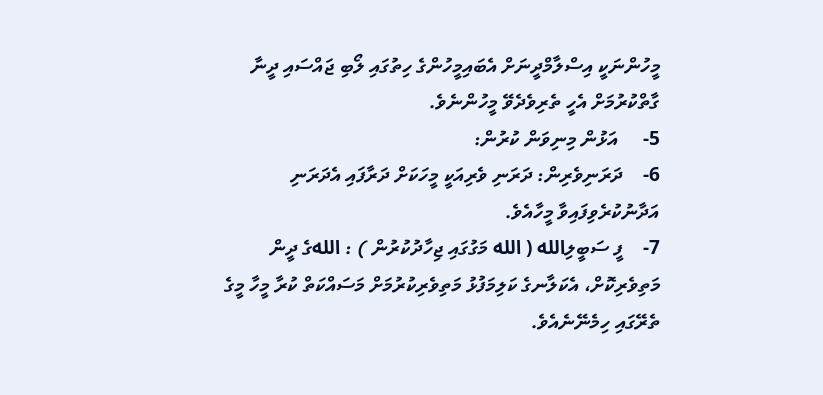މީހުންނަކީ އިސްލާމްދީނަށް އެބައިމީހުންގެ ހިތުގައި ލޯބި ޖައްސައި ދީނާ ގާތްކުރުމަށް އެހީ ތެރިވެދެވޭ މީހުންނެވެ.
5-     އަޅުން މިނިވަން ކުރުން:
6-    ދަރަނިވެރިން: ދަރަނި ވެރިއަކީ މީހަކަށް ދަރާފައި އެދަރަނި އަދާނުކުރެވިފައިވާ މީހާއެވެ.
7-    ފީ ސަބީލިالله ( الله މަގުގައި ޖިހާދުކުރުން ) : اللهގެ ދީން މަތިވެރިކޮށް، އެކަލާނގެ ކަލިމަފުޅު މަތިވެރިކުރުމަށް މަސައްކަތް ކުރާ މީހާ މީގެ ތެރޭގައި ހިމެނޭނެއެވެ.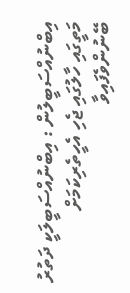އިބްނުއްސަބީލުން : އިބްނުއްސަބީލަކީ ދަތުރު މަތީގައި ހާލުގައި ޖެހި އެހީތެރިކަމަށް ބޭނުންވެފައިވާ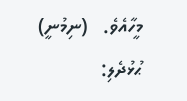މީހާއެވެ.   (ނިމުނީ)
ޙުޅުދެލި: